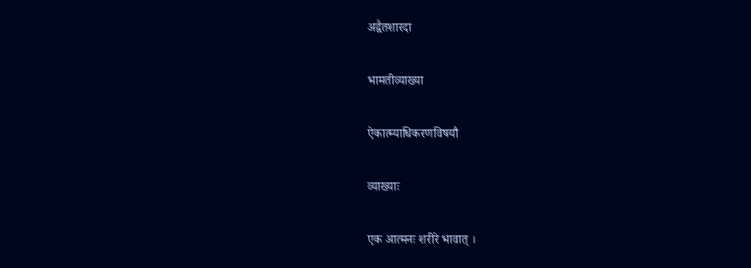अद्वैतशारदा

भामतीव्याख्या

ऐकात्म्याधिकरणविषयौ

व्याख्याः

एक आत्मनः शरीरे भावात् ।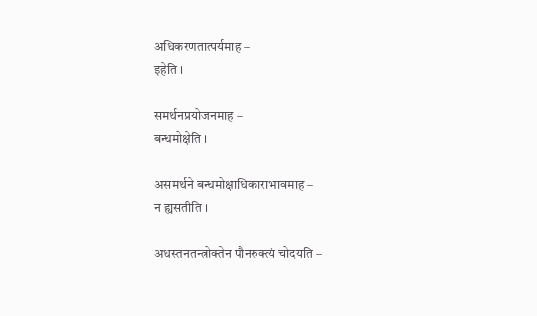अधिकरणतात्पर्यमाह –
इहेति ।

समर्थनप्रयोजनमाह –
बन्धमोक्षेति ।

असमर्थने बन्धमोक्षाधिकाराभावमाह –
न ह्यसतीति ।

अधस्तनतन्त्रोक्तेन पौनरुक्त्यं चोदयति –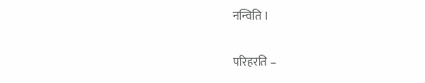नन्विति ।

परिहरति –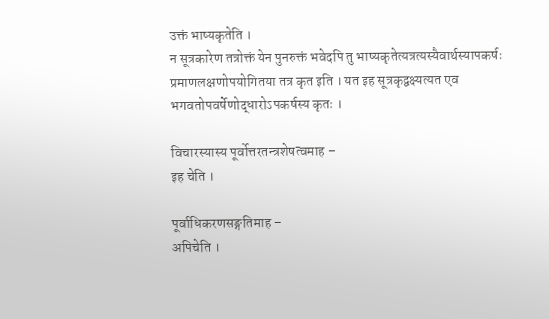उक्तं भाष्यकृतेति ।
न सूत्रकारेण तत्रोक्तं येन पुनरुक्तं भवेदपि तु भाष्यकृतेत्यत्रत्यस्यैवार्थस्यापकर्षः प्रमाणलक्षणोपयोगितया तत्र कृत इति । यत इह सूत्रकृद्वक्ष्यत्यत एव भगवतोपवर्षेणोद्धारोऽपकर्षस्य कृतः ।

विचारस्यास्य पूर्वोत्तरतन्त्रशेषत्वमाह –
इह चेति ।

पूर्वाधिकरणसङ्गतिमाह –
अपिचेति ।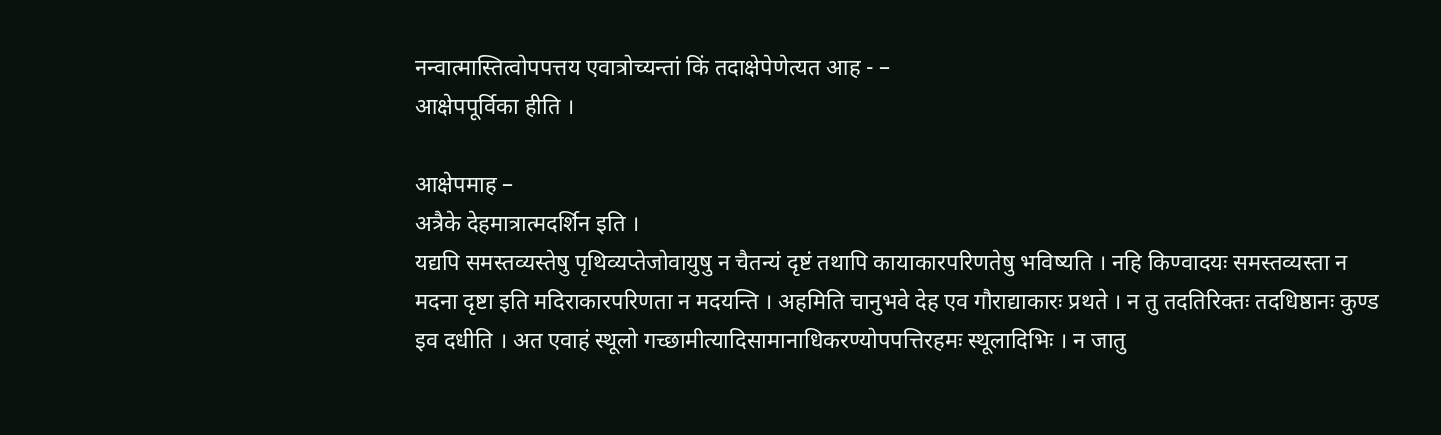नन्वात्मास्तित्वोपपत्तय एवात्रोच्यन्तां किं तदाक्षेपेणेत्यत आह - –
आक्षेपपूर्विका हीति ।

आक्षेपमाह –
अत्रैके देहमात्रात्मदर्शिन इति ।
यद्यपि समस्तव्यस्तेषु पृथिव्यप्तेजोवायुषु न चैतन्यं दृष्टं तथापि कायाकारपरिणतेषु भविष्यति । नहि किण्वादयः समस्तव्यस्ता न मदना दृष्टा इति मदिराकारपरिणता न मदयन्ति । अहमिति चानुभवे देह एव गौराद्याकारः प्रथते । न तु तदतिरिक्तः तदधिष्ठानः कुण्ड इव दधीति । अत एवाहं स्थूलो गच्छामीत्यादिसामानाधिकरण्योपपत्तिरहमः स्थूलादिभिः । न जातु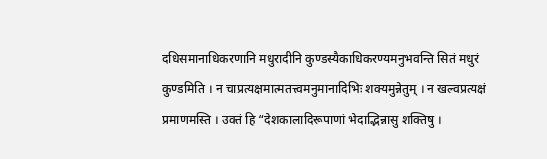दधिसमानाधिकरणानि मधुरादीनि कुण्डस्यैकाधिकरण्यमनुभवन्ति सितं मधुरं कुण्डमिति । न चाप्रत्यक्षमात्मतत्त्वमनुमानादिभिः शक्यमुन्नेतुम् । न खल्वप्रत्यक्षं प्रमाणमस्ति । उक्तं हि “देशकालादिरूपाणां भेदाद्भिन्नासु शक्तिषु ।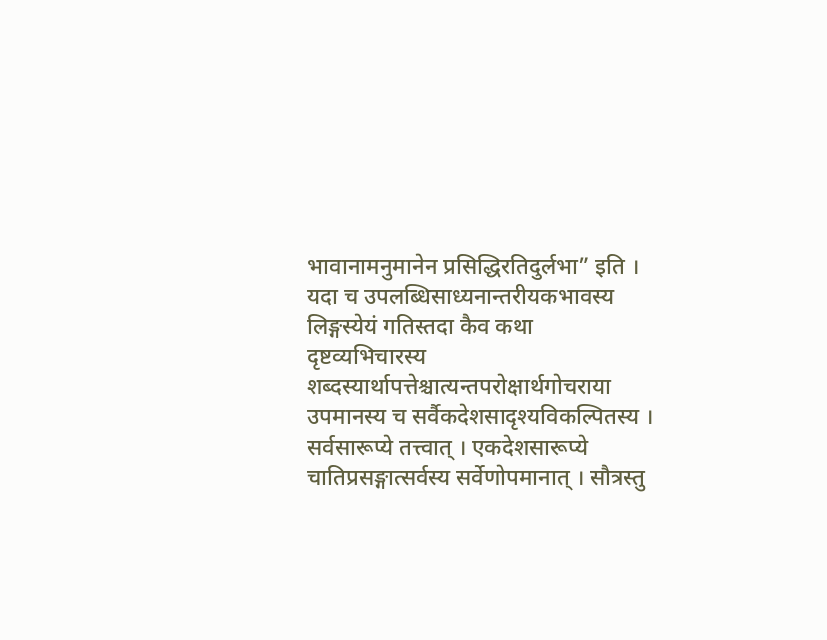भावानामनुमानेन प्रसिद्धिरतिदुर्लभा” इति । यदा च उपलब्धिसाध्यनान्तरीयकभावस्य लिङ्गस्येयं गतिस्तदा कैव कथा दृष्टव्यभिचारस्य शब्दस्यार्थापत्तेश्चात्यन्तपरोक्षार्थगोचराया उपमानस्य च सर्वैकदेशसादृश्यविकल्पितस्य । सर्वसारूप्ये तत्त्वात् । एकदेशसारूप्ये चातिप्रसङ्गात्सर्वस्य सर्वेणोपमानात् । सौत्रस्तु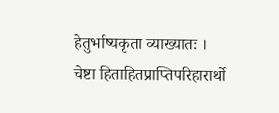हेतुर्भाष्यकृता व्याख्यातः । चेष्टा हिताहितप्राप्तिपरिहारार्थो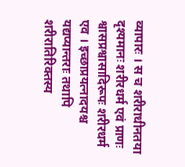व्यापारः । स च शरीराधीनतया दृश्यमानः शरीरधर्म एवं प्राणः श्वासप्रश्वासादिरूपः शरीरधर्म एव । इच्छाप्रयत्नादयश्च यद्यप्यान्तराः तथापि शरीरातिरिक्तस्य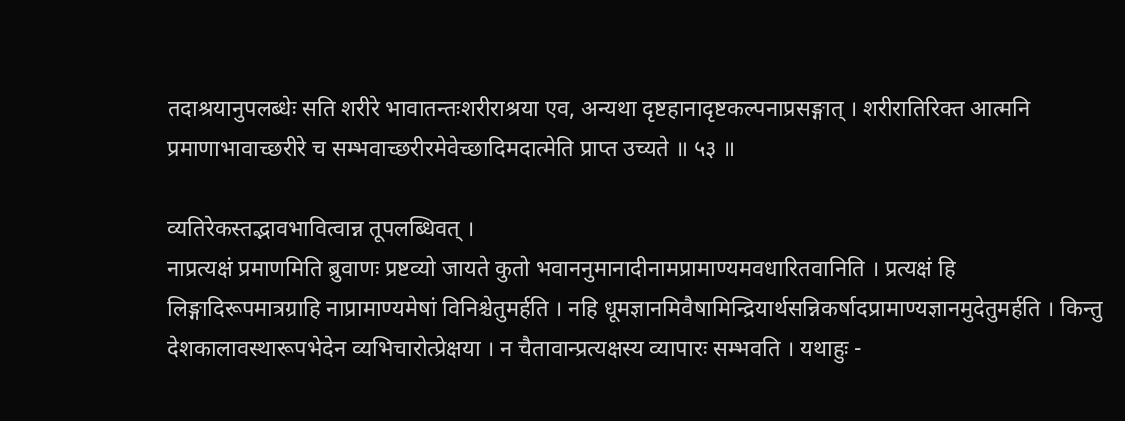तदाश्रयानुपलब्धेः सति शरीरे भावातन्तःशरीराश्रया एव, अन्यथा दृष्टहानादृष्टकल्पनाप्रसङ्गात् । शरीरातिरिक्त आत्मनि प्रमाणाभावाच्छरीरे च सम्भवाच्छरीरमेवेच्छादिमदात्मेति प्राप्त उच्यते ॥ ५३ ॥

व्यतिरेकस्तद्भावभावित्वान्न तूपलब्धिवत् ।
नाप्रत्यक्षं प्रमाणमिति ब्रुवाणः प्रष्टव्यो जायते कुतो भवाननुमानादीनामप्रामाण्यमवधारितवानिति । प्रत्यक्षं हि लिङ्गादिरूपमात्रग्राहि नाप्रामाण्यमेषां विनिश्चेतुमर्हति । नहि धूमज्ञानमिवैषामिन्द्रियार्थसन्निकर्षादप्रामाण्यज्ञानमुदेतुमर्हति । किन्तु देशकालावस्थारूपभेदेन व्यभिचारोत्प्रेक्षया । न चैतावान्प्रत्यक्षस्य व्यापारः सम्भवति । यथाहुः -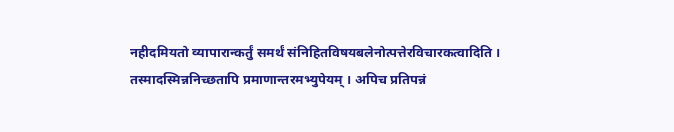नहीदमियतो व्यापारान्कर्तुं समर्थं संनिहितविषयबलेनोत्पत्तेरविचारकत्वादिति । तस्मादस्मिन्ननिच्छतापि प्रमाणान्तरमभ्युपेयम् । अपिच प्रतिपन्नं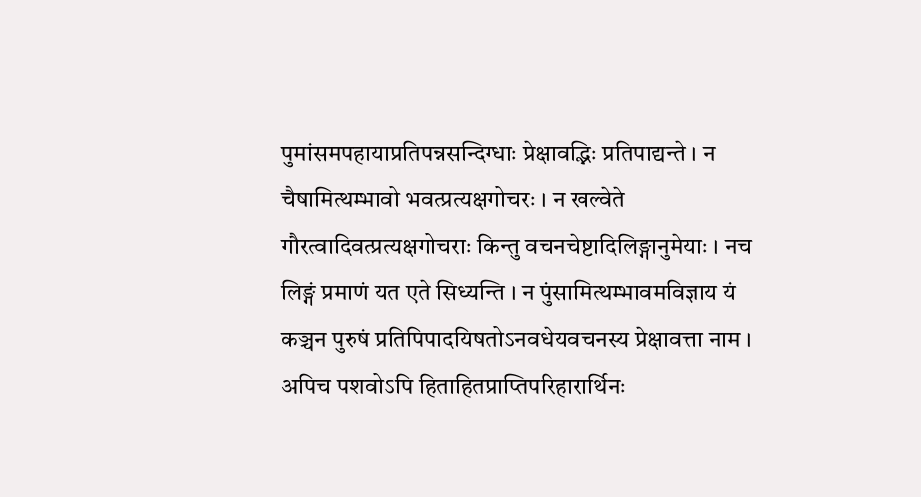पुमांसमपहायाप्रतिपन्नसन्दिग्धाः प्रेक्षावद्भिः प्रतिपाद्यन्ते । न चैषामित्थम्भावो भवत्प्रत्यक्षगोचरः । न खल्वेते गौरत्वादिवत्प्रत्यक्षगोचराः किन्तु वचनचेष्टादिलिङ्गानुमेयाः । नच लिङ्गं प्रमाणं यत एते सिध्यन्ति । न पुंसामित्थम्भावमविज्ञाय यं कञ्चन पुरुषं प्रतिपिपादयिषतोऽनवधेयवचनस्य प्रेक्षावत्ता नाम । अपिच पशवोऽपि हिताहितप्राप्तिपरिहारार्थिनः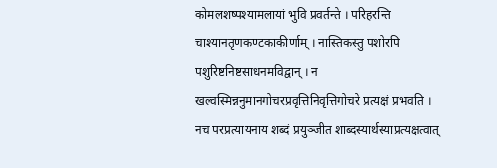कोमलशष्पश्यामलायां भुवि प्रवर्तन्ते । परिहरन्ति चाश्यानतृणकण्टकाकीर्णाम् । नास्तिकस्तु पशोरपि पशुरिष्टनिष्टसाधनमविद्वान् । न खल्वस्मिन्ननुमानगोचरप्रवृत्तिनिवृत्तिगोचरे प्रत्यक्षं प्रभवति । नच परप्रत्यायनाय शब्दं प्रयुञ्जीत शाब्दस्यार्थस्याप्रत्यक्षत्वात्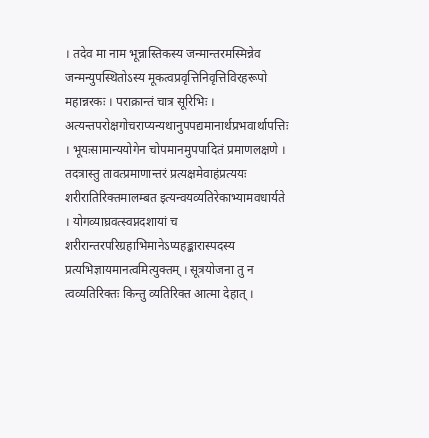। तदेव मा नाम भून्नास्तिकस्य जन्मान्तरमस्मिन्नेव जन्मन्युपस्थितोऽस्य मूकत्वप्रवृत्तिनिवृत्तिविरहरूपो महान्नरकः । पराक्रान्तं चात्र सूरिभिः । अत्यन्तपरोक्षगोचराप्यन्यथानुपपद्यमानार्थप्रभवार्थापत्तिः । भूयःसामान्ययोगेन चोपमानमुपपादितं प्रमाणलक्षणे । तदत्रास्तु तावत्प्रमाणान्तरं प्रत्यक्षमेवाहंप्रत्ययः शरीरातिरिक्तमालम्बत इत्यन्वयव्यतिरेकाभ्यामवधार्यते । योगव्याघ्रवत्स्वप्नदशायां च शरीरान्तरपरिग्रहाभिमानेऽप्यहङ्कारास्पदस्य प्रत्यभिज्ञायमानत्वमित्युक्तम् । सूत्रयोजना तु न त्वव्यतिरिक्तः किन्तु व्यतिरिक्त आत्मा देहात् ।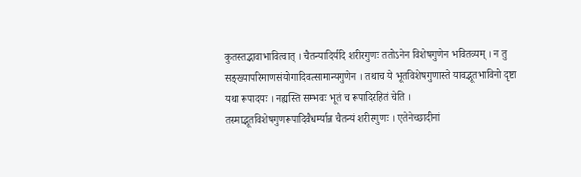कुतस्तद्भावाभावित्वात् । चैतन्यादिर्यदि शरीरगुणः ततोऽनेन विशेषगुणेन भवितव्यम् । न तु सङ्ख्यापरिमाणसंयोगादिवत्सामान्यगुणेन । तथाच ये भूतविशेषगुणास्ते यावद्भूतभाविनो दृष्टा यथा रूपादयः । नह्यस्ति सम्भवः भूतं च रूपादिरहितं चेति । तस्माद्भूतविशेषगुणरूपादिवैधर्म्यान्न चैतन्यं शरीरगुणः । एतेनेच्छादीनां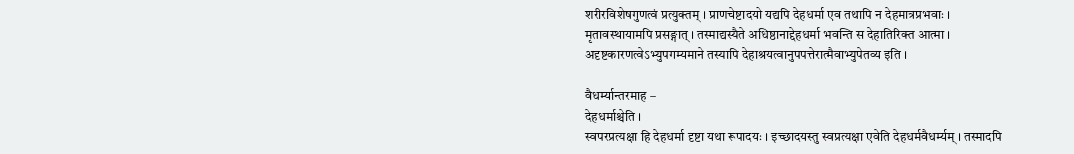शरीरविशेषगुणत्वं प्रत्युक्तम् । प्राणचेष्टादयो यद्यपि देहधर्मा एव तथापि न देहमात्रप्रभवाः । मृतावस्थायामपि प्रसङ्गात् । तस्माद्यस्यैते अधिष्ठानाद्देहधर्मा भवन्ति स देहातिरिक्त आत्मा । अदृष्टकारणत्वेऽभ्युपगम्यमाने तस्यापि देहाश्रयत्वानुपपत्तेरात्मैवाभ्युपेतव्य इति ।

वैधर्म्यान्तरमाह –
देहधर्माश्चेति ।
स्वपरप्रत्यक्षा हि देहधर्मा दृष्टा यथा रूपादयः । इच्छादयस्तु स्वप्रत्यक्षा एवेति देहधर्मवैधर्म्यम् । तस्मादपि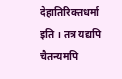देहातिरिक्तधर्मा इति । तत्र यद्यपि चैतन्यमपि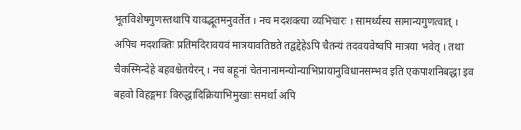भूतविशेषगुणस्तथापि यावद्भूतमनुवर्तेत । नच मदशक्त्या व्यभिचारः । सामर्थ्यस्य सामान्यगुणत्वात् । अपिच मदशक्तिः प्रतिमदिरावयवं मात्रयावतिष्ठते तद्वद्देहेऽपि चैतन्यं तदवयवेष्वपि मात्रया भवेत् । तथा चैकस्मिन्देहे बहवश्चेतयेरन् । नच बहूनां चेतनानामन्योन्याभिप्रायानुविधानसम्भव इति एकपाशनिबद्धा इव बहवो विहङ्गमाः विरुद्धादिक्रियाभिमुखाः समर्था अपि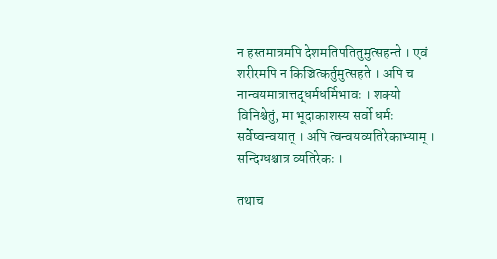न हस्तमात्रमपि देशमतिपतितुमुत्सहन्ते । एवं शरीरमपि न किञ्चित्कर्तुमुत्सहते । अपि च नान्वयमात्रात्तद्धर्मधर्मिभावः । शक्यो विनिश्चेतुं, मा भूदाकाशस्य सर्वो धर्मः सर्वेष्वन्वयात् । अपि त्वन्वयव्यतिरेकाभ्याम् । सन्दिग्धश्चात्र व्यतिरेकः ।

तथाच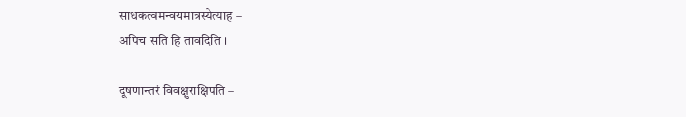साधकत्वमन्वयमात्रस्येत्याह –
अपिच सति हि तावदिति ।

दूषणान्तरं विवक्षुराक्षिपति –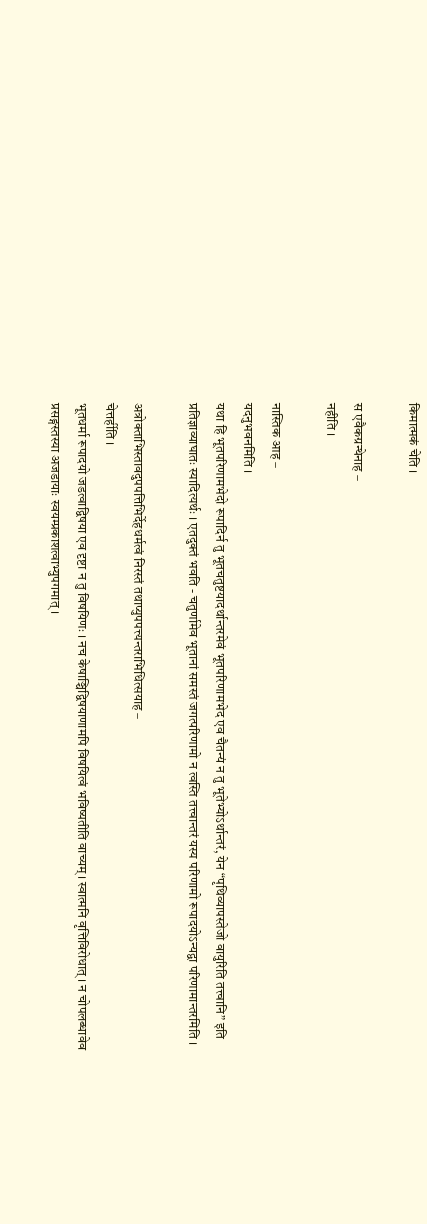किमात्मकं चेति ।

स एवैकग्रन्थेनाह –
नहीति ।

नास्तिक आह –
यदनुभवनमिति ।
यथा हि भूतपरिणामभेदो रूपादिर्न तु भूतचतुष्टयादर्थान्तरमेवं भूतपरिणामभेद एव चैतन्यं न तु भूतेभ्योऽर्थान्तरं, येन “पृथिव्यापस्तेजो वायुरिति तत्त्वानि” इति प्रतिज्ञाव्याघातः स्यादित्यर्थः । एतदुक्तं भवति - चतुर्णामेव भूतानां समस्तं जगत्परिणामो न त्वस्ति तत्त्वान्तरं यस्य परिणामो रूपादयोऽन्यद्वा परिणामान्तरमिति ।

अत्रोक्ताभिस्तावदुपपत्तिभिर्देहधर्मत्वं निरस्तं तथाप्युपपत्त्यन्तराभिधित्सयाह –
चेत्तर्हीति ।
भूतधर्मा रूपादयो जडत्वाद्विषया एव दृष्टा न तु विषयिणः । नच केषाञ्चिद्विषयाणामपि विषयित्वं भविष्यतीति वाच्यम् । स्वात्मनि वृत्तिविरोधात् । न चोपलब्धावेव प्रसङ्गस्तस्या अजडायाः स्वयम्प्रकाशत्वाभ्युपगमात् ।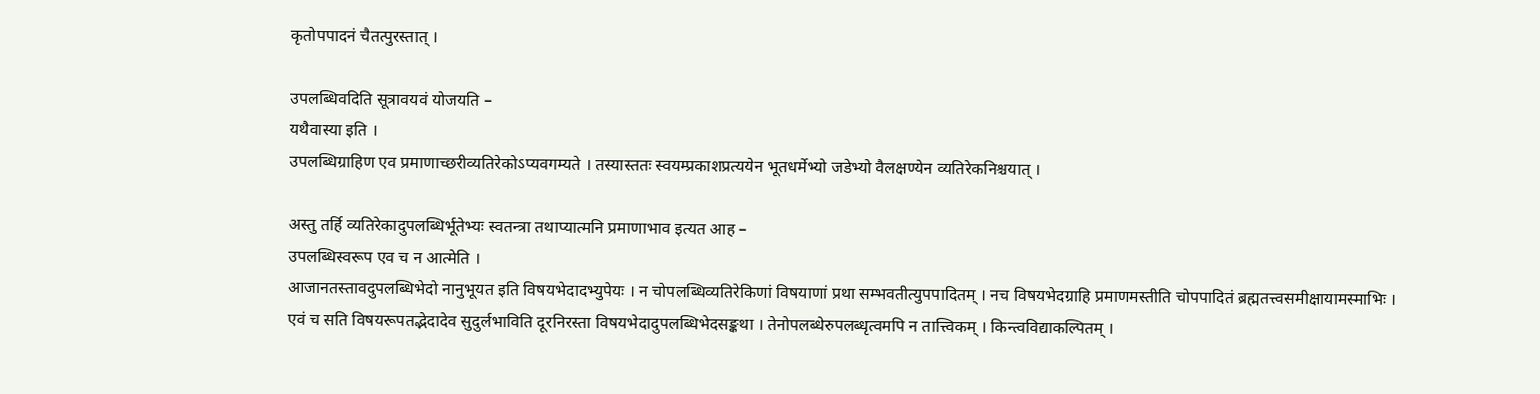कृतोपपादनं चैतत्पुरस्तात् ।

उपलब्धिवदिति सूत्रावयवं योजयति –
यथैवास्या इति ।
उपलब्धिग्राहिण एव प्रमाणाच्छरीव्यतिरेकोऽप्यवगम्यते । तस्यास्ततः स्वयम्प्रकाशप्रत्ययेन भूतधर्मेभ्यो जडेभ्यो वैलक्षण्येन व्यतिरेकनिश्चयात् ।

अस्तु तर्हि व्यतिरेकादुपलब्धिर्भूतेभ्यः स्वतन्त्रा तथाप्यात्मनि प्रमाणाभाव इत्यत आह –
उपलब्धिस्वरूप एव च न आत्मेति ।
आजानतस्तावदुपलब्धिभेदो नानुभूयत इति विषयभेदादभ्युपेयः । न चोपलब्धिव्यतिरेकिणां विषयाणां प्रथा सम्भवतीत्युपपादितम् । नच विषयभेदग्राहि प्रमाणमस्तीति चोपपादितं ब्रह्मतत्त्वसमीक्षायामस्माभिः । एवं च सति विषयरूपतद्भेदादेव सुदुर्लभाविति दूरनिरस्ता विषयभेदादुपलब्धिभेदसङ्कथा । तेनोपलब्धेरुपलब्धृत्वमपि न तात्त्विकम् । किन्त्वविद्याकल्पितम् ।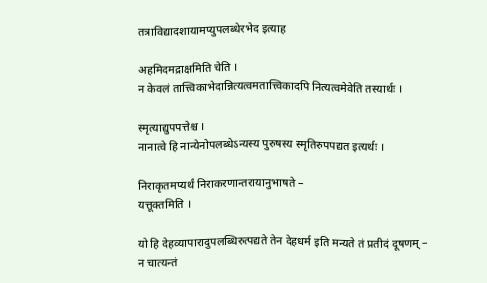तत्राविद्यादशायामप्युपलब्धेरभेद इत्याह

अहमिदमद्राक्षमिति चेति ।
न केवलं तात्त्विकाभेदान्नित्यत्वमतात्त्विकादपि नित्यत्वमेवेति तस्यार्थः ।

स्मृत्याद्युपपत्तेश्च ।
नानात्वे हि नान्येनोपलब्धेऽन्यस्य पुरुषस्य स्मृतिरुपपद्यत इत्यर्थः ।

निराकृतमप्यर्थं निराकरणान्तरायानुभाषते –
यत्तूक्तमिति ।

यो हि देहव्यापारादुपलब्धिरुत्पद्यते तेन देहधर्म इति मन्यते तं प्रतीदं दूषणम् –
न चात्यन्तं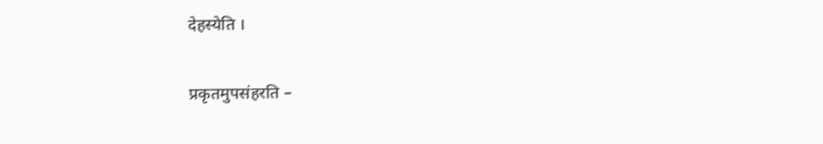देहस्येति ।

प्रकृतमुपसंहरति –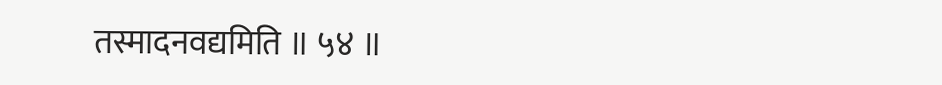तस्मादनवद्यमिति ॥ ५४ ॥